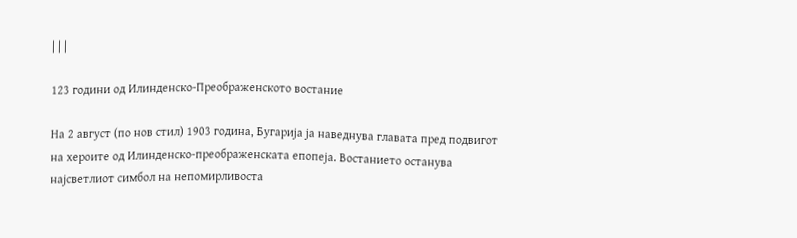| | |

123 години од Илинденско-Преображенското востание

На 2 август (по нов стил) 1903 година, Бугарија ја наведнува главата пред подвигот на хероите од Илинденско-преображенската епопеја. Востанието останува најсветлиот симбол на непомирливоста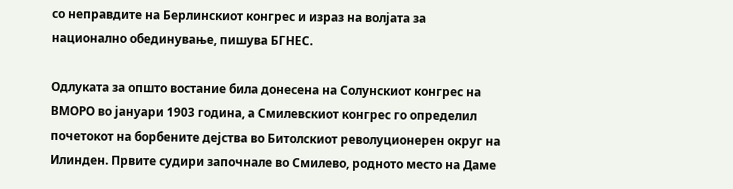со неправдите на Берлинскиот конгрес и израз на волјата за национално обединување, пишува БГНЕС.

Одлуката за општо востание била донесена на Солунскиот конгрес на ВМОРО во јануари 1903 година, а Смилевскиот конгрес го определил почетокот на борбените дејства во Битолскиот револуционерен округ на Илинден. Првите судири започнале во Смилево, родното место на Даме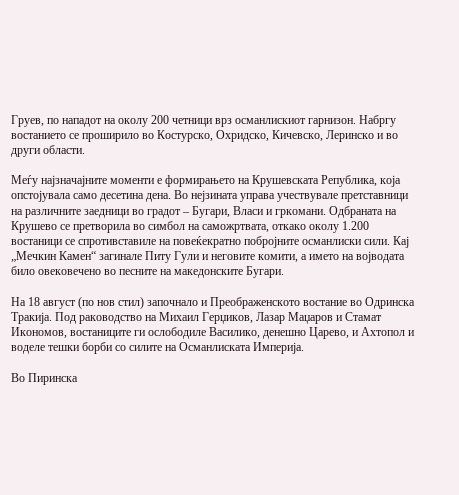Груев, по нападот на околу 200 четници врз османлискиот гарнизон. Набргу востанието се проширило во Костурско, Охридско, Кичевско, Леринско и во други области.

Меѓу најзначајните моменти е формирањето на Крушевската Република, која опстојувала само десетина дена. Во нејзината управа учествувале претставници на различните заедници во градот – Бугари, Власи и гркомани. Одбраната на Крушево се претворила во симбол на саможртвата, откако околу 1.200 востаници се спротивставиле на повеќекратно побројните османлиски сили. Кај „Мечкин Камен“ загинале Питу Гули и неговите комити, а името на војводата било овековечено во песните на македонските Бугари.

На 18 август (по нов стил) започнало и Преображенското востание во Одринска Тракија. Под раководство на Михаил Герџиков, Лазар Маџаров и Стамат Икономов, востаниците ги ослободиле Василико, денешно Царево, и Ахтопол и воделе тешки борби со силите на Османлиската Империја.

Во Пиринска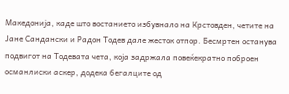Македонија, каде што востанието избувнало на Крстовден, четите на Јане Сандански и Радон Тодев дале жесток отпор. Бесмртен останува подвигот на Тодевата чета, која задржала повеќекратно поброен османлиски аскер, додека бегалците од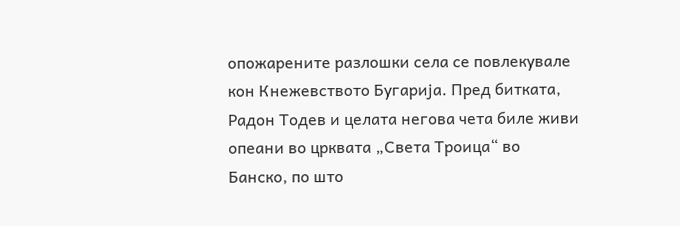опожарените разлошки села се повлекувале кон Кнежевството Бугарија. Пред битката, Радон Тодев и целата негова чета биле живи опеани во црквата „Света Троица“ во Банско, по што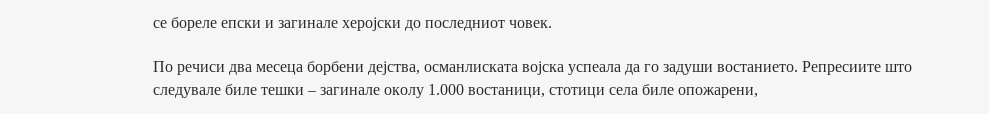се бореле епски и загинале херојски до последниот човек.

По речиси два месеца борбени дејства, османлиската војска успеала да го задуши востанието. Репресиите што следувале биле тешки – загинале околу 1.000 востаници, стотици села биле опожарени,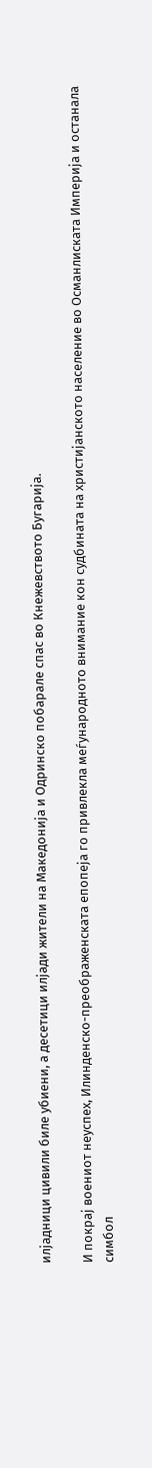илјадници цивили биле убиени, а десетици илјади жители на Македонија и Одринско побарале спас во Кнежевството Бугарија.

И покрај воениот неуспех, Илинденско-преображенската епопеја го привлекла меѓународното внимание кон судбината на христијанското население во Османлиската Империја и останала симбол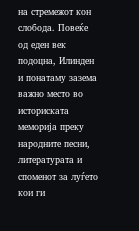на стремежот кон слобода. Повеќе од еден век подоцна, Илинден и понатаму зазема важно место во историската меморија преку народните песни, литературата и споменот за луѓето кои ги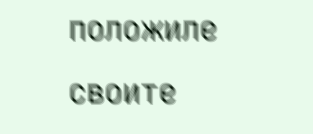положиле своите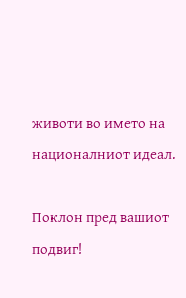животи во името на националниот идеал.

Поклон пред вашиот подвиг!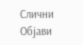Слични Објави